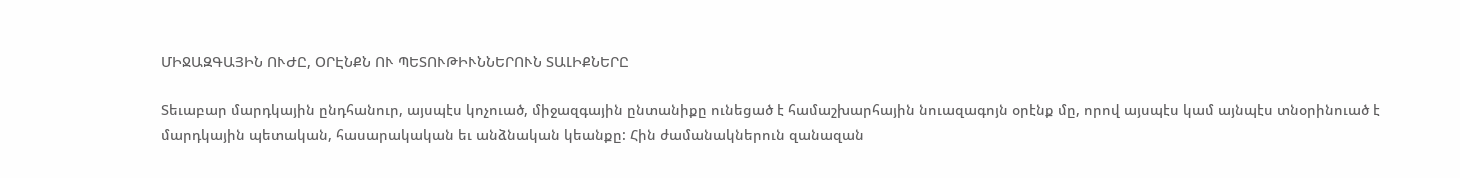ՄԻՋԱԶԳԱՅԻՆ ՈՒԺԸ, ՕՐԷՆՔՆ ՈՒ ՊԵՏՈՒԹԻՒՆՆԵՐՈՒՆ ՏԱԼԻՔՆԵՐԸ

Տեւաբար մարդկային ընդհանուր, այսպէս կոչուած, միջազգային ընտանիքը ունեցած է համաշխարհային նուազագոյն օրէնք մը, որով այսպէս կամ այնպէս տնօրինուած է մարդկային պետական, հասարակական եւ անձնական կեանքը: Հին ժամանակներուն զանազան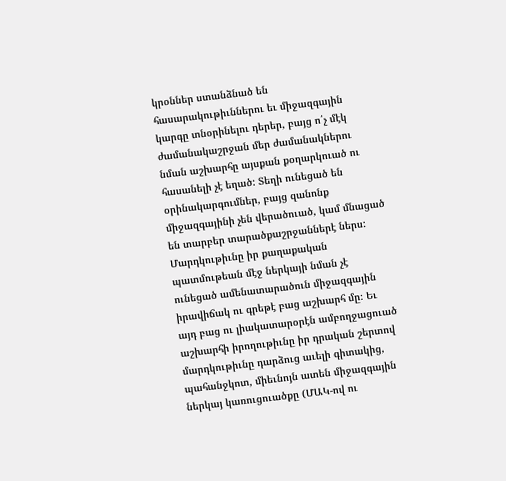կրօններ ստանձնած են հասարակութիւններու եւ միջազգային կարգը տնօրինելու դերեր, բայց ո՛չ մէկ ժամանակաշրջան մեր ժամանակներու նման աշխարհը այսքան քօղարկուած ու հասանելի չէ եղած: Տեղի ունեցած են օրինակարգումներ, բայց զանոնք միջազգայինի չեն վերածուած, կամ մնացած են տարբեր տարածքաշրջաններէ ներս: Մարդկութիւնը իր քաղաքական պատմութեան մէջ ներկայի նման չէ ունեցած ամենատարածուն միջազգային իրավիճակ ու գրեթէ բաց աշխարհ մը։ Եւ այդ բաց ու լիակատարօրէն ամբողջացուած աշխարհի իրողութիւնը իր դրական շերտով մարդկութիւնը դարձուց աւելի գիտակից, պահանջկոտ, միեւնոյն ատեն միջազգային ներկայ կառուցուածքը (ՄԱԿ-ով ու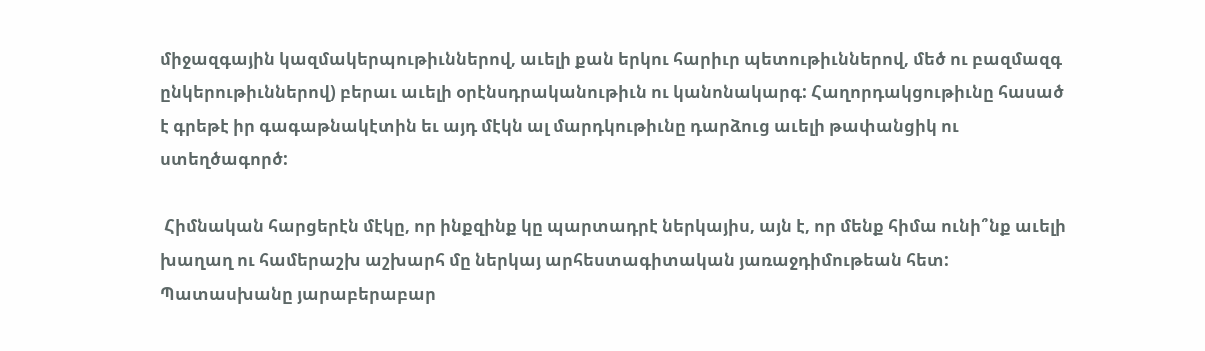միջազգային կազմակերպութիւններով, աւելի քան երկու հարիւր պետութիւններով, մեծ ու բազմազգ ընկերութիւններով) բերաւ աւելի օրէնսդրականութիւն ու կանոնակարգ: Հաղորդակցութիւնը հասած է գրեթէ իր գագաթնակէտին եւ այդ մէկն ալ մարդկութիւնը դարձուց աւելի թափանցիկ ու ստեղծագործ:

 Հիմնական հարցերէն մէկը, որ ինքզինք կը պարտադրէ ներկայիս, այն է, որ մենք հիմա ունի՞նք աւելի խաղաղ ու համերաշխ աշխարհ մը ներկայ արհեստագիտական յառաջդիմութեան հետ: Պատասխանը յարաբերաբար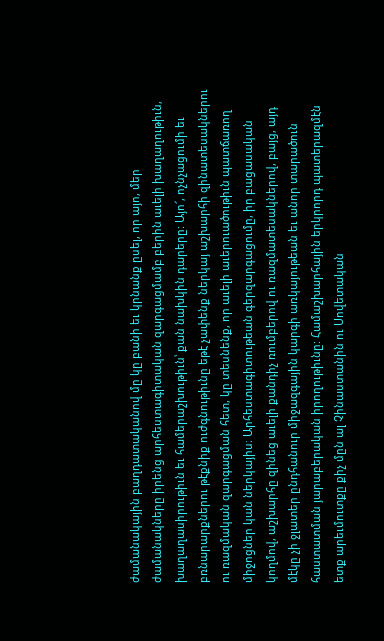ժամանակային բաղդատականով մը կը բանի եւ կրնանք ըսել, որ այո, մեր ժամանակները իրենց արհեստագիտական զարգացմամբ բերին աւելի խաղաղութիւն, խաղաղասիրութիւն եւ համերաշխութիւն՝ քան նախկին դարերը: Այո՜, ոչնչացումի եւ բռնարարքներու թէքնիք ուժգնութիւնը եթէ չափենք ներկայ աշխարհի զինատեսակներու ու ռազմական զարգացման հետ, կը տեսնենք, որ աւելի աւերուածութիւն պատճառող միջոցներ կան ներկայիս։ Արհեստագիտութեան գերզարգացումը, իր բացասական կողմով, աշխարհը զինեց աւելի քանդիչ ռումբերով ու ռազմատեսակներով, բայց, այդ մէկը չի ջլատեր ընդհանուր միջազգային կարգի առկայութեան եւ անոր տարածուն հաստատման յարաբերական իրողութիւնը: Համաշխարհային երկրորդ պատերազմէն ետք արեւմուտքը քիչ մըն ալ Չինաստանին ու Սովետական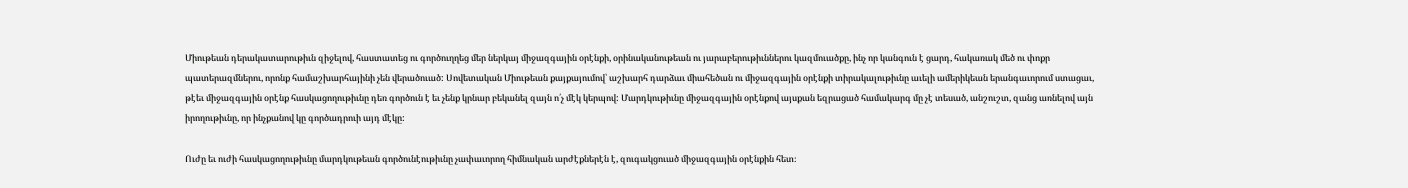Միութեան դերակատարութիւն զիջելով, հաստատեց ու գործուղղեց մեր ներկայ միջազգային օրէնքի, օրինականութեան ու յարաբերութիւններու կազմուածքը, ինչ որ կանգուն է ցարդ, հակառակ մեծ ու փոքր պատերազմներու, որոնք համաշխարհայինի չեն վերածուած: Սովետական Միութեան քայքայումով՝ աշխարհ դարձաւ միահեծան ու միջազգային օրէնքի տիրակալութիւնը աւելի ամերիկեան երանգաւորում ստացաւ, թէեւ միջազգային օրէնք հասկացողութիւնը դեռ գործուն է եւ չենք կրնար բեկանել զայն ո՛չ մէկ կերպով: Մարդկութիւնը միջազգային օրէնքով այսքան եզրացած համակարգ մը չէ տեսած, անշուշտ, զանց առնելով այն իրողութիւնը, որ ինչքանով կը գործադրուի այդ մէկը:

Ուժը եւ ուժի հասկացողութիւնը մարդկութեան գործունէութիւնը չափաւորող հիմնական արժէքներէն է, զուգակցուած միջազգային օրէնքին հետ։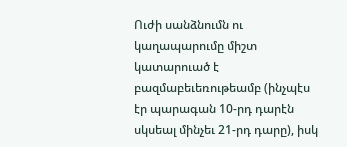Ուժի սանձնումն ու կաղապարումը միշտ կատարուած է բազմաբեւեռութեամբ (ինչպէս էր պարագան 10-րդ դարէն սկսեալ մինչեւ 21-րդ դարը), իսկ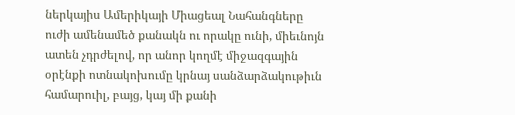ներկայիս Ամերիկայի Միացեալ Նահանգները ուժի ամենամեծ քանակն ու որակը ունի, միեւնոյն ատեն չդրժելով, որ անոր կողմէ միջազգային օրէնքի ոտնակոխումը կրնայ սանձարձակութիւն համարուիլ, բայց, կայ մի քանի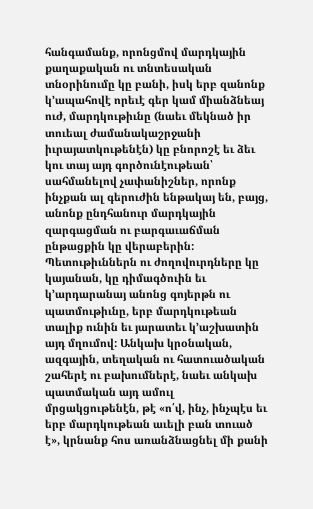հանգամանք, որոնցմով մարդկային քաղաքական ու տնտեսական տնօրինումը կը բանի, իսկ երբ զանոնք կ՚ապահովէ որեւէ գեր կամ միանձնեայ ուժ, մարդկութիւնը (նաեւ մեկնած իր տուեալ ժամանակաշրջանի իւրայատկութենէն) կը բնորոշէ եւ ձեւ կու տայ այդ գործունէութեան՝ սահմանելով չափանիշներ, որոնք ինչքան ալ գերուժին ենթակայ են, բայց, անոնք ընդհանուր մարդկային զարգացման ու բարգաւաճման ընթացքին կը վերաբերին: Պետութիւններն ու ժողովուրդները կը կայանան, կը դիմագծուին եւ կ՚արդարանայ անոնց գոյերթն ու պատմութիւնը, երբ մարդկութեան տալիք ունին եւ յարատեւ կ՚աշխատին այդ մղումով: Անկախ կրօնական, ազգային, տեղական ու հատուածական շահերէ ու բախումներէ, նաեւ անկախ պատմական այդ ամուլ մրցակցութենէն, թէ «ո՛վ, ինչ, ինչպէս եւ երբ մարդկութեան աւելի բան տուած է», կրնանք հոս առանձնացնել մի քանի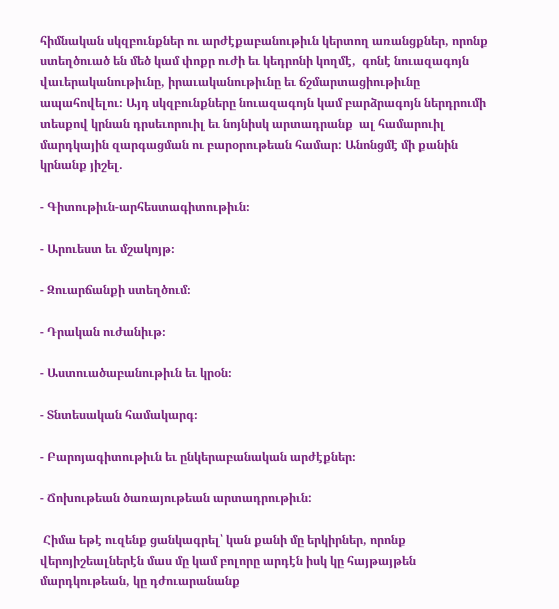հիմնական սկզբունքներ ու արժէքաբանութիւն կերտող առանցքներ, որոնք ստեղծուած են մեծ կամ փոքր ուժի եւ կեդրոնի կողմէ,  գոնէ նուազագոյն վաւերականութիւնը, իրաւականութիւնը եւ ճշմարտացիութիւնը ապահովելու։ Այդ սկզբունքները նուազագոյն կամ բարձրագոյն ներդրումի տեսքով կրնան դրսեւորուիլ եւ նոյնիսկ արտադրանք  ալ համարուիլ մարդկային զարգացման ու բարօրութեան համար: Անոնցմէ մի քանին կրնանք յիշել.

- Գիտութիւն-արհեստագիտութիւն։

- Արուեստ եւ մշակոյթ։

- Զուարճանքի ստեղծում։

- Դրական ուժանիւթ։

- Աստուածաբանութիւն եւ կրօն։

- Տնտեսական համակարգ։

- Բարոյագիտութիւն եւ ընկերաբանական արժէքներ։

- Ճոխութեան ծառայութեան արտադրութիւն:

 Հիմա եթէ ուզենք ցանկագրել՝ կան քանի մը երկիրներ, որոնք վերոյիշեալներէն մաս մը կամ բոլորը արդէն իսկ կը հայթայթեն մարդկութեան, կը դժուարանանք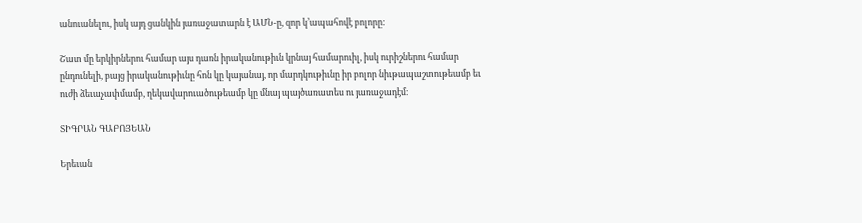անուանելու, իսկ այդ ցանկին յառաջատարն է ԱՄՆ-ը, զոր կ՚ապահովէ բոլորը:

Շատ մը երկիրներու համար այս դառն իրականութիւն կրնայ համարուիլ, իսկ ուրիշներու համար ընդունելի, բայց իրականութիւնը հոն կը կայանայ, որ մարդկութիւնը իր բոլոր նիւթապաշտութեամբ եւ ուժի ձեւաչափմամբ, ղեկավարուածութեամբ կը մնայ պայծառատես ու յառաջադէմ։

ՏԻԳՐԱՆ ԳԱԲՈՅԵԱՆ

Երեւան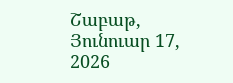Շաբաթ, Յունուար 17, 2026